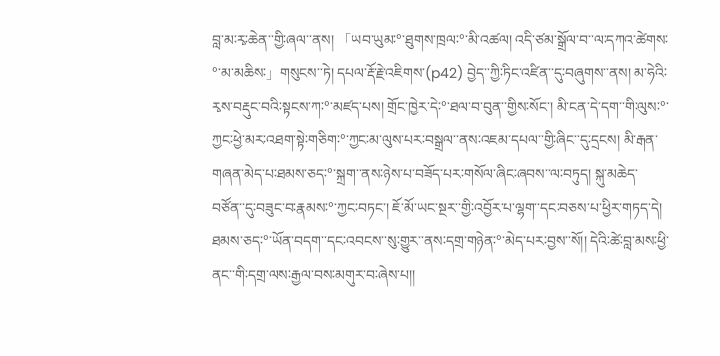བླ་མ࿒རྭ࿒ཆེན་་གྱི࿒ཞལ་་ནས། 「ཡབ་ཡུམ࿒°་ཐུགས་ཁྲལ࿒°་མི་འཚལ། འདི་ཙམ་སྒྲོལ་བ་་ལ࿒དཀའ་ཚེགས࿒°་མ་མཆིས࿒」གསུངས་་ཏེ། དཔལ་རྡོ་རྗེ་འཇིགས་(p42) བྱེད་་ཀྱི࿒ཏིང་འཛིན་་དུ࿒བཞུགས་་ནས། མ་ཧེའི࿒རྭས་བརྡུང་བའི࿒སྟངས་ཀ࿒°་མཛད་པས། གྲོང་ཁྱེར་དེ࿒°་ཐལ་བ་བུན་་གྱིས࿒སོང་། མི་ངན་དེ་དག་་གི࿒ལུས࿒°་ཀྱང࿒ཕྱེ་མར࿒འཐག་སྟེ࿒གཅིག࿒°་ཀྱང࿒མ་ལུས་པར࿒བསྒྲལ་་ནས࿒འཇམ་དཔལ་་གྱི࿒ཞིང་་དུ࿒དྲངས། མི་རྒན་གཞན་མེད་པ࿒ཐམས་ཅད࿒°་སྐྲག་་ནས࿒ཉེས་པ་བཟོད་པར࿒གསོལ་ཞིང࿒ཞབས་་ལ࿒བཏུད། སྐུ་མཆེད་བཙོན་་དུ࿒བཟུང་བ࿒རྣམས࿒°་ཀྱང࿒བཏང་། ཇོ་མོ་ཡང་སྔར་་གྱི࿒འབྱོར་པ་ལྷག་་དང࿒བཅས་པ་ཕྱིར་གཏད་དེ། ཐམས་ཅད࿒°་ཡོན་བདག་་དང࿒འབངས་་སུ࿒གྱུར་་ནས࿒དགྲ་གཉེན࿒°་མེད་པར࿒བྱས་་སོ།། དེའི࿒ཚེ࿒བླ་མས࿒ཕྱི་ནང་་གི࿒དགྲ་ལས࿒རྒྱལ་བས࿒མགུར་བ࿒ཞེས་པ།།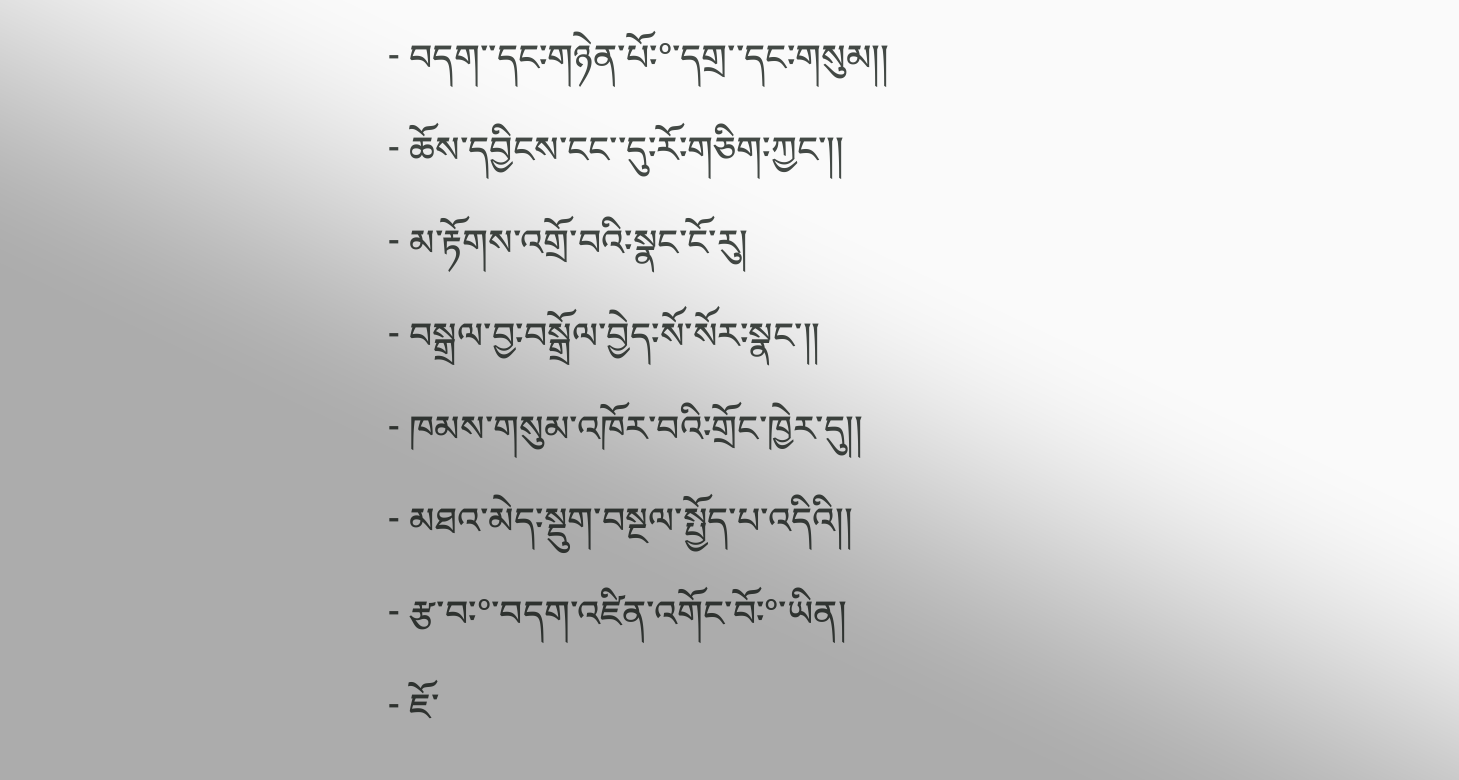- བདག་་དང࿒གཉེན་པོ࿒°་དགྲ་་དང࿒གསུམ།།
- ཆོས་དབྱིངས་ངང་་དུ࿒རོ࿒གཅིག࿒ཀྱང་།།
- མ་རྟོགས་འགྲོ་བའི࿒སྣང་ངོ་རུ།
- བསྒྲལ་བྱ࿒བསྒྲོལ་བྱེད࿒སོ་སོར࿒སྣང་།།
- ཁམས་གསུམ་འཁོར་བའི࿒གྲོང་ཁྱེར་དུ།།
- མཐའ་མེད࿒སྡུག་བསྔལ་སྤྱོད་པ་འདིའི།།
- རྩ་བ࿒°་བདག་འཛིན་འགོང་བོ࿒°་ཡིན།
- ཇོ་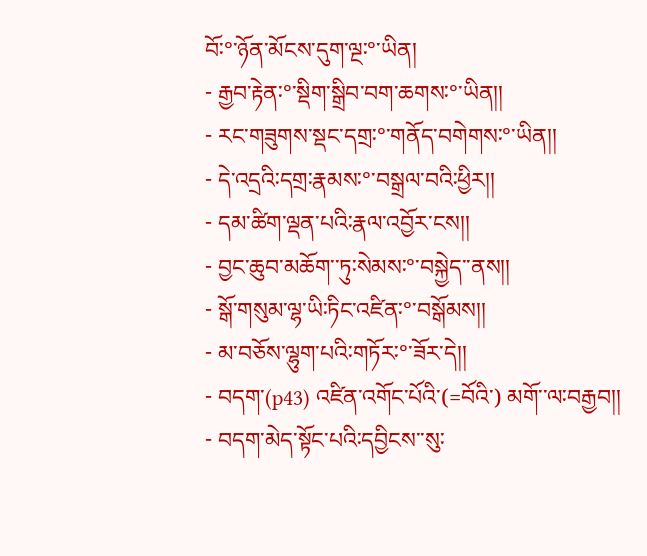བོ࿒°་ཉོན་མོངས་དུག་ལྔ࿒°་ཡིན།
- རྒྱབ་རྟེན࿒°་སྡིག་སྒྲིབ་བག་ཆགས࿒°་ཡིན།།
- རང་གཟུགས་སྡང་དགྲ࿒°་གནོད་བགེགས࿒°་ཡིན།།
- དེ་འདྲའི࿒དགྲ࿒རྣམས࿒°་བསྒྲལ་བའི࿒ཕྱིར།།
- དམ་ཚིག་ལྡན་པའི࿒རྣལ་འབྱོར་ངས།།
- བྱང་ཆུབ་མཆོག་་ཏུ࿒སེམས࿒°་བསྐྱེད་་ནས།།
- སྒོ་གསུམ་ལྷ་ཡི࿒ཏིང་འཛིན࿒°་བསྒོམས།།
- མ་བཅོས་ལྷུག་པའི࿒གཏོར࿒°་ཟོར་དེ།།
- བདག་(p43) འཛིན་འགོང་པོའི་(=བོའི་) མགོ་་ལ࿒བརྒྱབ།།
- བདག་མེད་སྟོང་པའི࿒དབྱིངས་་སུ࿒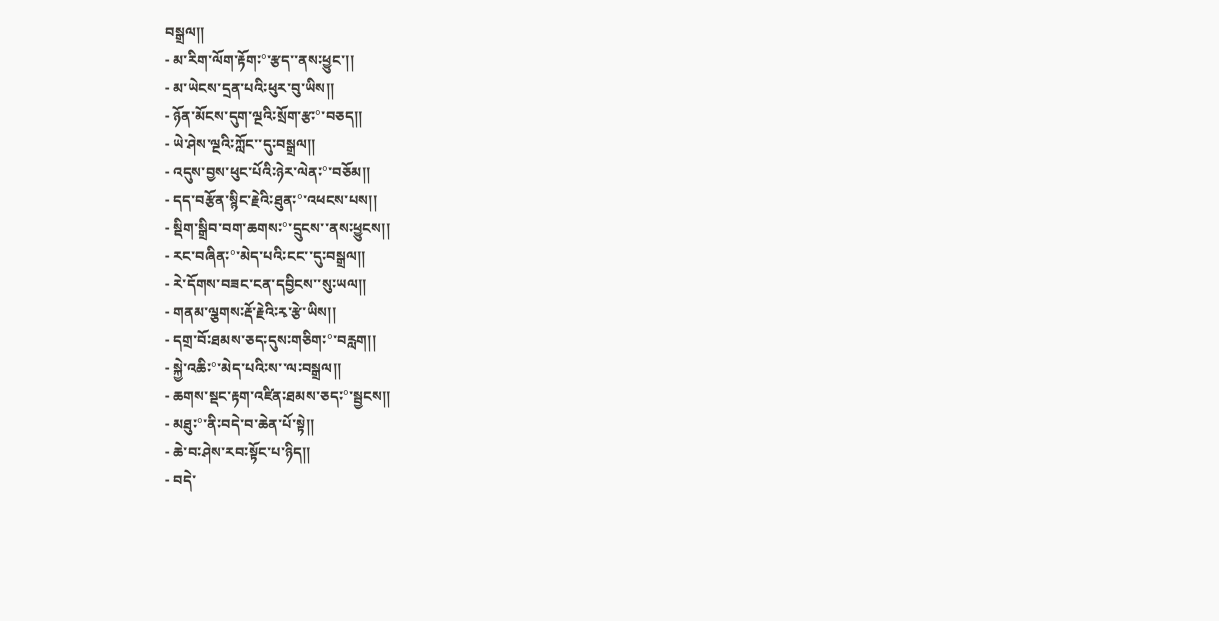བསྒྲལ།།
- མ་རིག་ལོག་རྟོག࿒°་རྩད་་ནས࿒ཕྱུང་།།
- མ་ཡེངས་དྲན་པའི࿒ཕུར་བུ་ཡིས།།
- ཉོན་མོངས་དུག་ལྔའི࿒སྲོག་རྩ࿒°་བཅད།།
- ཡེ་ཤེས་ལྔའི࿒ཀློང་་དུ࿒བསྒྲལ།།
- འདུས་བྱས་ཕུང་པོའི࿒ཉེར་ལེན࿒°་བཅོམ།།
- དད་བརྩོན་སྙིང་རྗེའི࿒ཐུན࿒°་འཕངས་པས།།
- སྡིག་སྒྲིབ་བག་ཆགས࿒°་དྲུངས་་ནས࿒ཕྱུངས།།
- རང་བཞིན࿒°་མེད་པའི࿒ངང་་དུ࿒བསྒྲལ།།
- རེ་དོགས་བཟང་ངན་དབྱིངས་་སུ࿒ཡལ།།
- གནམ་ལྕགས࿒རྡོ་རྗེའི࿒རྭ་རྩེ་ཡིས།།
- དགྲ་བོ࿒ཐམས་ཅད࿒དུས࿒གཅིག࿒°་བརླག།།
- སྐྱེ་འཆི࿒°་མེད་པའི࿒ས་་ལ࿒བསྒྲལ།།
- ཆགས་སྡང་རྟག་འཛིན࿒ཐམས་ཅད࿒°་སྦྱངས།།
- མཐུ࿒°་ནི࿒བདེ་བ་ཆེན་པོ་སྟེ།།
- ཆེ་བ࿒ཤེས་རབ࿒སྟོང་པ་ཉིད།།
- བདེ་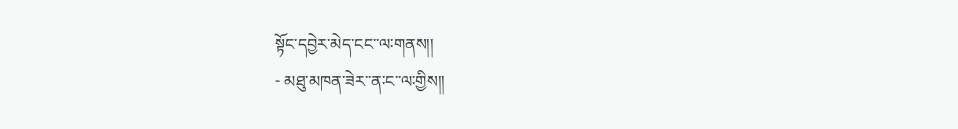སྟོང་དབྱེར་མེད་ངང་་ལ࿒གནས།།
- མཐུ་མཁན་ཟེར་་ན࿒ང་་ལ࿒གྱིས།།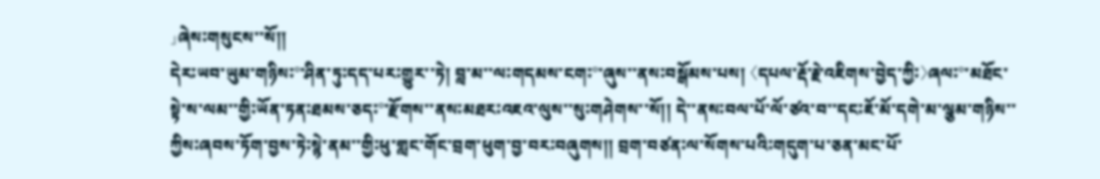」ཞེས࿒གསུངས་་སོ།།
དེར࿒ཡབ་ཡུམ་གཉིས࿒°་ཤིན་ཏུ࿒དད་པར࿒གྱུར་་ཏེ། བླ་མ་་ལ࿒གདམས་ངག࿒°་ཞུས་་ནས࿒བསྒོམས་པས། 〈དཔལ་རྡོ་རྗེ་འཇིགས་བྱེད་ཀྱི࿒〉ཞལ࿒°་མཐོང་སྟེ་ས་ལམ་་གྱི࿒ཡོན་ཏན࿒ཐམས་ཅད࿒°་རྫོགས་་ནས࿒མཐར࿒འཇའ་ལུས་་སུ࿒གཤེགས་་སོ།། དེ་་ནས࿒བལ་པོ་ལོ་ཙའ་བ་་དང࿒ཇོ་མོ་དགེ་མ་ལྕམ་གཉིས་་ཀྱིས࿒ཞབས་ཏོག་བྱས་ཏེ࿒སྙེ་ནམ་་གྱི࿒ཕུ་གླང་གོང་བྲག་ཕུག་བྱ་བར࿒བཞུགས།། བྲག་བཙན࿒ལ་སོགས་པའི࿒གདུག་པ་ཅན་མང་པོ་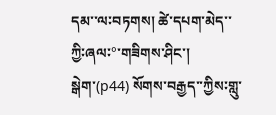དམ་་ལ࿒བཏགས། ཚེ་དཔག་མེད་་ཀྱི࿒ཞལ࿒°་གཟིགས་ཤིང་། སྒེག་(p44) སོགས་བརྒྱད་་ཀྱིས࿒གླུ་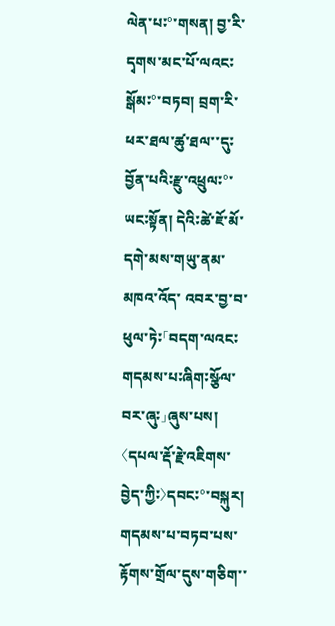ལེན་པ࿒°་གསན། བྱ་རི་དྭགས་མང་པོ་ལའང࿒སྒོམ࿒°་བཏབ། བྲག་རི་ ཕར་ཐལ་ཚུ་ཐལ་་དུ࿒བྱོན་པའི࿒རྫུ་འཕྲུལ࿒°་ཡང࿒སྟོན། དེའི࿒ཚེ་ཇོ་མོ་དགེ་མས་གཡུ་ནམ་མཁའ་འོད་ འབར་བྱ་བ་ཕུལ་ཏེ࿒「བདག་ལའང࿒གདམས་པ࿒ཞིག࿒སྩོལ་བར་ཞུ࿒」ཞུས་པས། 〈དཔལ་རྡོ་རྗེ་འཇིགས་བྱེད་ཀྱི࿒〉དབང࿒°་བསྐུར། གདམས་པ་བཏབ་པས་རྟོགས་གྲོལ་དུས་གཅིག་་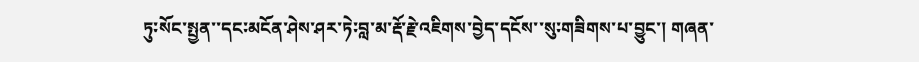ཏུ࿒སོང་སྤྱན་་དང࿒མངོན་ཤེས་ཤར་ཏེ࿒བླ་མ་རྡོ་རྗེ་འཇིགས་བྱེད་དངོས་་སུ࿒གཟིགས་པ་བྱུང་། གཞན་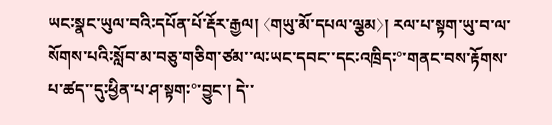ཡང࿒སྣང་ཡུལ་བའི࿒དཔོན་པོ་རྡོར་རྒྱལ། 〈གཡུ་མོ་དཔལ་ལྕམ〉། རལ་པ་སྟག་ཡུ་བ་ལ་སོགས་པའི࿒སློབ་མ་བཅུ་གཅིག་ཙམ་་ལ࿒ཡང་དབང་་དང࿒འཁྲིད࿒°་གནང་བས་རྟོགས་པ་ཚད་་དུ࿒ཕྱིན་པ་ཤ་སྟག࿒°་བྱུང་། དེ་་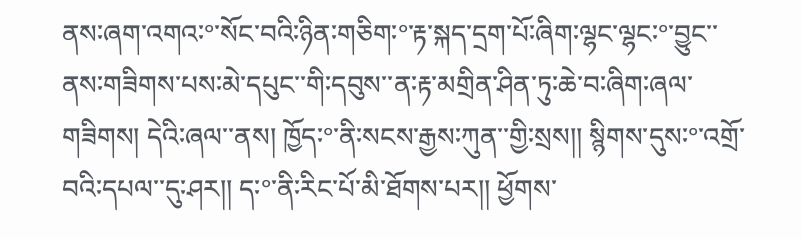ནས࿒ཞག་འགའ࿒°་སོང་བའི࿒ཉིན࿒གཅིག࿒°་རྟ་སྐད་དྲག་པོ࿒ཞིག࿒ལྷང་ལྷང࿒°་བྱུང་་ནས࿒གཟིགས་པས࿒མེ་དཔུང་་གི࿒དབུས་་ན࿒རྟ་མགྲིན་ཤིན་ཏུ࿒ཆེ་བ࿒ཞིག࿒ཞལ་གཟིགས། དེའི࿒ཞལ་་ནས། ཁྱོད࿒°་ནི࿒སངས་རྒྱས࿒ཀུན་་གྱི࿒སྲས།། སྙིགས་དུས࿒°་འགྲོ་བའི࿒དཔལ་་དུ࿒ཤར།། ད࿒°་ནི࿒རིང་པོ་མི་ཐོགས་པར།། ཕྱོགས་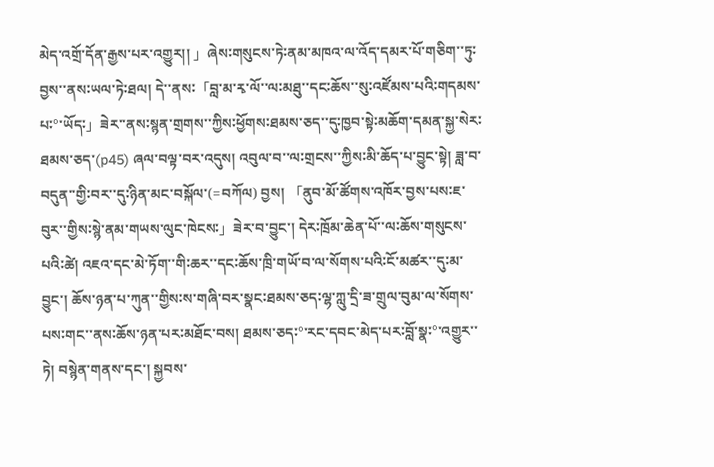མེད་འགྲོ་དོན་རྒྱས་པར་འགྱུར།། 」ཞེས࿒གསུངས་ཏེ࿒ནམ་མཁའ་ལ་འོད་དམར་པོ་གཅིག་་ཏུ࿒བྱས་་ནས࿒ཡལ་ཏེ࿒ཐལ། དེ་་ནས࿒「བླ་མ་རྭ་ལོ་་ལ࿒མཐུ་་དང࿒ཆོས་་སུ࿒འཛོམས་པའི࿒གདམས་པ࿒°་ཡོད࿒」ཟེར་་ནས࿒སྙན་གྲགས་་ཀྱིས࿒ཕྱོགས࿒ཐམས་ཅད་་དུ࿒ཁྱབ་སྟེ࿒མཆོག་དམན་སྐྱ་སེར࿒ཐམས་ཅད་(p45) ཞལ་བལྟ་བར་འདུས། འབུལ་བ་་ལ࿒གྲངས་་ཀྱིས࿒མི་ཆོད་པ་བྱུང་སྟེ། ཟླ་བ་བདུན་་གྱི࿒བར་་དུ࿒ཉིན་མང་བསྐོལ་(=བཀོལ) བྱས། 「ནུབ་མོ་ཚོགས་འཁོར་བྱས་པས࿒ཇ་བུར་་གྱིས࿒སྙེ་ནམ་གཡས་ལུང་ཁེངས࿒」ཟེར་བ་བྱུང་། དེར࿒ཁྲོམ་ཆེན་པོ་་ལ࿒ཆོས་གསུངས་པའི࿒ཚེ། འཇའ་དང་མེ་ཏོག་་གི࿒ཆར་་དང࿒ཆོས་ཁྲི་གཡོ་བ་ལ་སོགས་པའི࿒ངོ་མཚར་་དུ࿒མ་བྱུང་། ཆོས་ཉན་པ་ཀུན་་གྱིས࿒ས་གཞི་བར་སྣང࿒ཐམས་ཅད࿒ལྷ་ཀླུ་དྲི་ཟ་གྲུལ་བུམ་ལ་སོགས་པས࿒གང་་ནས࿒ཆོས་ཉན་པར࿒མཐོང་བས། ཐམས་ཅད࿒°་རང་དབང་མེད་པར࿒བློ་སྣ࿒°་འགྱུར་་ཏེ། བསྙེན་གནས་དང་། སྐྱབས་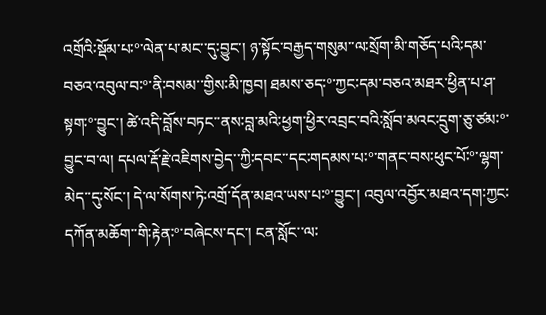འགྲོའི࿒སྡོམ་པ࿒°་ལེན་པ་མང་་དུ࿒བྱུང་། ཉ་སྟོང་བརྒྱད་གསུམ་་ལ࿒སྲོག་མི་གཅོད་པའི࿒དམ་བཅའ་འབུལ་བ࿒°་ནི࿒བསམ་་གྱིས࿒མི་ཁྱབ། ཐམས་ཅད࿒°་ཀྱང࿒དམ་བཅའ་མཐར་ཕྱིན་པ་ཤ་སྟག࿒°་བྱུང་། ཚེ་འདི་བློས་བཏང་་ནས࿒བླ་མའི࿒ཕྱག་ཕྱིར་འབྲང་བའི࿒སློབ་མའང࿒དྲུག་ཅུ་ཙམ࿒°་བྱུང་བ་ལ། དཔལ་རྡོ་རྗེ་འཇིགས་བྱེད་་ཀྱི࿒དབང་་དང࿒གདམས་པ࿒°་གནང་བས࿒ཕུང་པོ࿒°་ལྷག་མེད་་དུ࿒སོང་། དེ་ལ་སོགས་ཏེ࿒འགྲོ་དོན་མཐའ་ཡས་པ࿒°་བྱུང་། འབུལ་འབྱོར་མཐའ་དག࿒ཀྱང࿒དཀོན་མཆོག་་གི࿒རྟེན࿒°་བཞེངས་དང་། ངན་སློང་་ལ࿒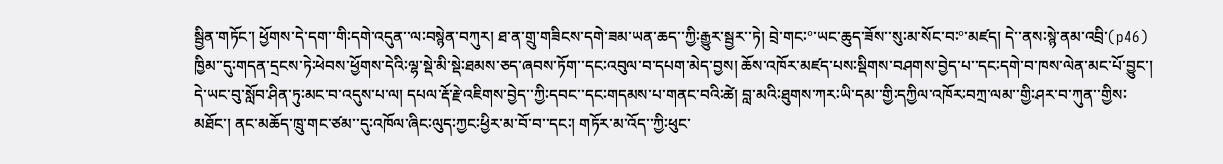སྦྱིན་གཏོང་། ཕྱོགས་དེ་དག་་གི࿒དགེ་འདུན་་ལ࿒བསྙེན་བཀུར། ཐ་ན་གྲུ་གཟིངས་དགེ་ཟམ་ཡན་ཆད་་ཀྱི࿒རྒྱུར་སྦྱར་་ཏེ། བྲེ་གང࿒°་ཡང་ཆུད་ཟོས་་སུ࿒མ་སོང་བ࿒°་མཛད། དེ་་ནས࿒སྙེ་ནམ་འབྲི་(p46) ཁྱིམ་་དུ࿒གདན་དྲངས་ཏེ࿒ཕེབས་ཕྱོགས་དེའི࿒ལྷ་སྡེ་མི་སྡེ࿒ཐམས་ཅད་ཞབས་ཏོག་་དང࿒འབུལ་བ་དཔག་མེད་བྱས། ཆོས་འཁོར་མཛད་པས࿒སྡིགས་བཤགས་བྱེད་པ་་དང࿒དགེ་བ་ཁས་ལེན་མང་པོ་བྱུང་། དེ་ཡང་བུ་སློབ་ཤིན་ཏུ࿒མང་བ་འདུས་པ་ལ། དཔལ་རྡོ་རྗེ་འཇིགས་བྱེད་་ཀྱི࿒དབང་་དང࿒གདམས་པ་གནང་བའི࿒ཚེ། བླ་མའི࿒ཐུགས་ཀར࿒ཡི་དམ་་གྱི࿒དཀྱིལ་འཁོར࿒བཀྲ་ལམ་་གྱི࿒ཤར་བ་ཀུན་་གྱིས࿒མཐོང་། ནང་མཆོད་ཁྲུ་གང་ཙམ་་དུ࿒འཁོལ་ཞིང࿒ལུད࿒ཀྱང࿒ཕྱིར་མ་བོ་བ་་དང࿒། གཏོར་མ་འོད་་ཀྱི࿒ཕུང་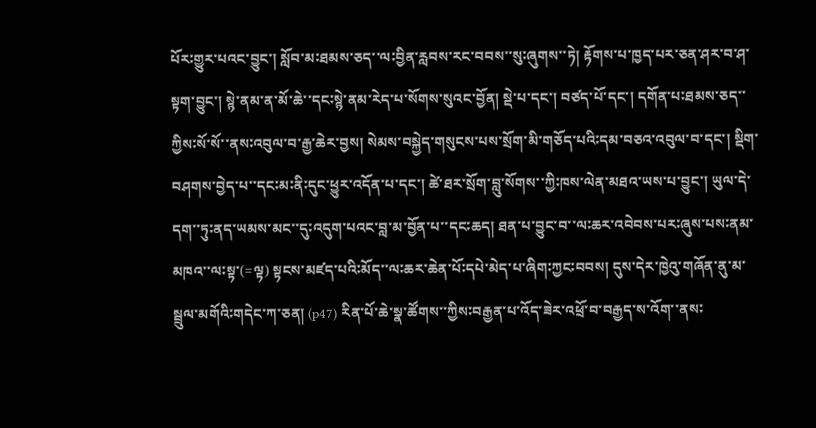པོར࿒གྱུར་པའང་བྱུང་། སློབ་མ࿒ཐམས་ཅད་་ལ࿒བྱིན་རླབས་རང་བབས་་སུ࿒ཞུགས་་ཏེ། རྟོགས་པ་ཁྱད་པར་ཅན་ཤར་བ་ཤ་སྟག་བྱུང་། སྙེ་ནམ་ན་མོ་ཆེ་་དང࿒སྙེ་ནམ་རེད་པ་སོགས་སུའང་བྱོན། སྡེ་པ་དང་། བཙད་པོ་དང་། དགོན་པ࿒ཐམས་ཅད་་ཀྱིས࿒སོ་སོ་་ནས࿒འབུལ་བ་རྒྱ་ཆེར་བྱས། སེམས་བསྐྱེད་གསུངས་པས་སྲོག་མི་གཅོད་པའི࿒དམ་བཅའ་འབུལ་བ་དང་། སྡིག་བཤགས་བྱེད་པ་་དང࿒མ࿒ནི࿒དུང་ཕྱུར་འདོན་པ་དང་། ཚེ་ཐར་སྲོག་བླུ་སོགས་་ཀྱི࿒ཁས་ལེན་མཐའ་ཡས་པ་བྱུང་། ཡུལ་དེ་དག་་ཏུ࿒ནད་ཡམས་མང་་དུ࿒འདུག་པའང་བླ་མ་བྱོན་པ་་དང࿒ཆད། ཐན་པ་བྱུང་བ་་ལ࿒ཆར་འབེབས་པར࿒ཞུས་པས࿒ནམ་མཁའ་་ལ࿒སྟ་(=ལྟ) སྟངས་མཛད་པའི࿒མོད་་ལ࿒ཆར་ཆེན་པོ࿒དཔེ་མེད་པ་ཞིག࿒ཀྱང࿒བབས། དུས་དེར་ཁྱེའུ་གཞོན་ནུ་མ་སྦྲུལ་མགོའི࿒གདེང་ཀ་ཅན། (p47) རིན་པོ་ཆེ་སྣ་ཚོགས་་ཀྱིས࿒བརྒྱན་པ་འོད་ཟེར་འཕྲོ་བ་བརྒྱད་ས་འོག་་ནས࿒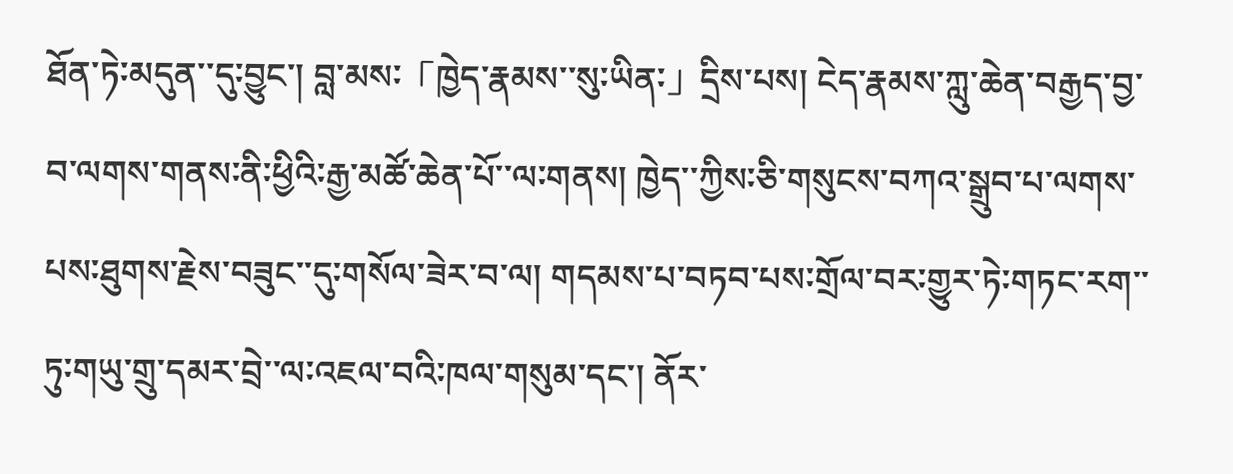ཐོན་ཏེ࿒མདུན་་དུ࿒བྱུང་། བླ་མས࿒「ཁྱེད་རྣམས་་སུ࿒ཡིན࿒」དྲིས་པས། ངེད་རྣམས་ཀླུ་ཆེན་བརྒྱད་བྱ་བ་ལགས་གནས࿒ནི࿒ཕྱིའི࿒རྒྱ་མཚོ་ཆེན་པོ་་ལ࿒གནས། ཁྱེད་་ཀྱིས࿒ཅི་གསུངས་བཀའ་སྒྲུབ་པ་ལགས་པས࿒ཐུགས་རྗེས་བཟུང་་དུ࿒གསོལ་ཟེར་བ་ལ། གདམས་པ་བཏབ་པས࿒གྲོལ་བར࿒གྱུར་ཏེ࿒གཏང་རག་་ཏུ࿒གཡུ་གྲུ་དམར་བྲེ་་ལ࿒འཇལ་བའི࿒ཁལ་གསུམ་དང་། ནོར་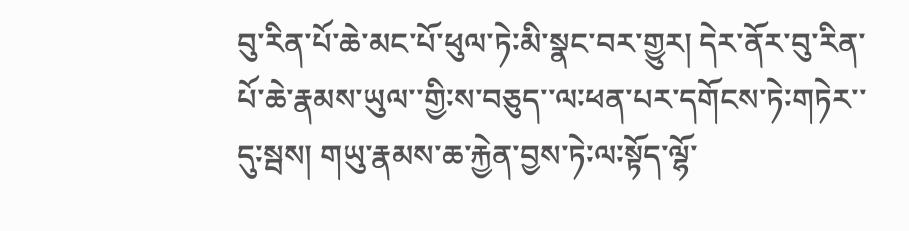བུ་རིན་པོ་ཆེ་མང་པོ་ཕུལ་ཏེ࿒མི་སྣང་བར་གྱུར། དེར་ནོར་བུ་རིན་པོ་ཆེ་རྣམས་ཡུལ་་གྱི࿒ས་བཅུད་་ལ࿒ཕན་པར་དགོངས་ཏེ࿒གཏེར་་དུ࿒སྦས། གཡུ་རྣམས་ཆ་རྐྱེན་བྱས་ཏེ࿒ལ࿒སྟོད་ལྷོ་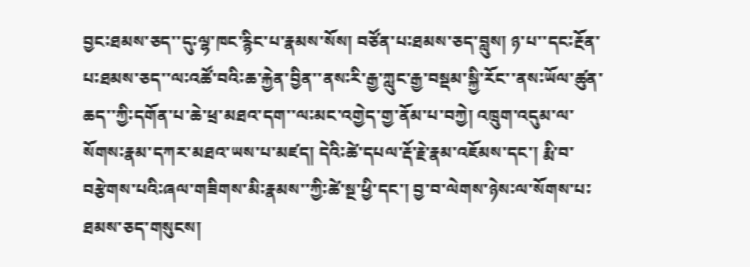བྱང࿒ཐམས་ཅད་་དུ࿒ལྷ་ཁང་རྙིང་པ་རྣམས་སོས། བཙོན་པ࿒ཐམས་ཅད་བླུས། ཉ་པ་་དང࿒རྔོན་པ࿒ཐམས་ཅད་་ལ࿒འཚོ་བའི࿒ཆ་རྐྱེན་བྱིན་་ནས࿒རི་རྒྱ་ཀླུང་རྒྱ་བསྡམ་སྐྱི་རོང་་ནས࿒ཡོལ་ཚུན་ཆད་་ཀྱི࿒དགོན་པ་ཆེ་ཕྲ་མཐའ་དག་་ལ࿒མང་འགྱེད་གྱ་ནོམ་པ་བཀྱེ། འཁྲུག་འདུམ་ལ་སོགས࿒རྣམ་དཀར་མཐའ་ཡས་པ་མཛད། དེའི࿒ཚེ་དཔལ་རྡོ་རྗེ་རྣམ་འཇོམས་དང་། རྨི་བ་བརྩེགས་པའི࿒ཞལ་གཟིགས་མི࿒རྣམས་་ཀྱི࿒ཚེ་སྔ་ཕྱི་དང་། བྱ་བ་ལེགས་ཉེས࿒ལ་སོགས་པ࿒ཐམས་ཅད་གསུངས།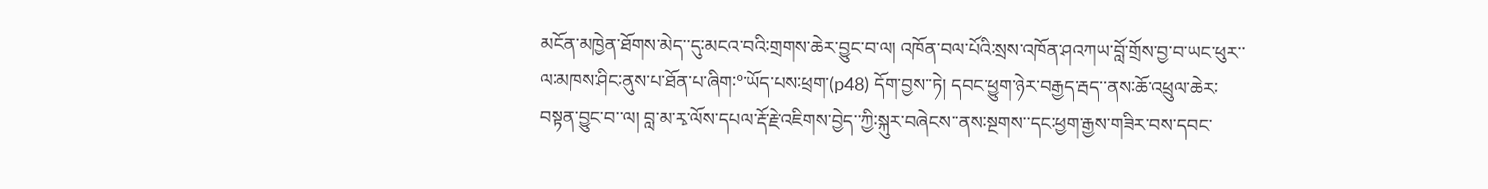མངོན་མཁྱེན་ཐོགས་མེད་་དུ࿒མངའ་བའི࿒གྲགས་ཆེར་བྱུང་བ་ལ། འཁོན་བལ་པོའི࿒སྲས་འཁོན་ཤའཀཡ་བློ་གྲོས་བྱ་བ་ཡང་ཕུར་་ལ࿒མཁས་ཤིང࿒ནུས་པ་ཐོན་པ་ཞིག࿒°་ཡོད་པས࿒ཕྲག་(p48) དོག་བྱས་་ཏེ། དབང་ཕྱུག་ཉེར་བརྒྱད་རྦད་་ནས࿒ཆོ་འཕྲུལ་ཆེར࿒བསྟན་བྱུང་བ་་ལ། བླ་མ་རྭ་ལོས་དཔལ་རྡོ་རྗེ་འཇིགས་བྱེད་་ཀྱི࿒སྐུར་བཞེངས་་ནས࿒སྔགས་་དང࿒ཕྱག་རྒྱས་གཟིར་བས་དབང་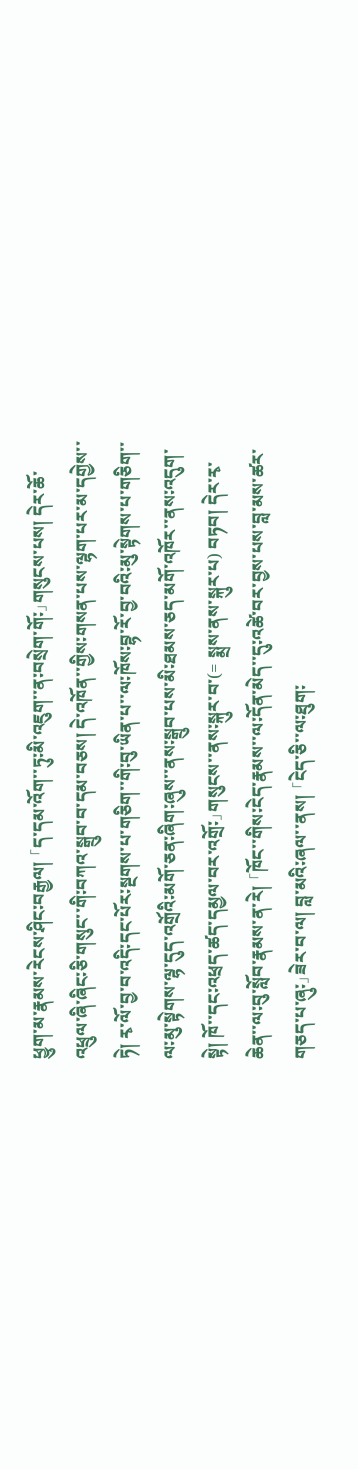ཕྱུག་མ་རྣམས་རེངས་ཤིང࿒བརྒྱལ། 「ད་དམ་འོག་་ཏུ࿒མི་འཇུག་་ན࿒བསྲེག་གོ࿒」གསུངས་པས། དེར་ཆོ་འཕྲུལ་ཞི་ཞིང࿒ཅི་གསུང་་གི࿒བཀའ་སྒྲུབ་བ་དམ་བཅས། དེ་འཁོན་་གྱིས࿒གསན་པས་ལྷག་པར་མ་དགྱེས་་ཏེ། རྭ་ལོ་བྱ་བ་འདི࿒དང་པོར࿒སྔགས་པ་གཅིག་་གི࿒བུ་ཡིན་པ་་ལ࿒ཁོས࿒བྷ་རོ་བྱ་བའི࿒མུ་སྟེགས་པ་གཅིག་་ལ࿒མུ་སྟེགས་ལྷ་དུད་འགྲོའི࿒མགོ་ཅན࿒ཞིག࿒ཞུས་་ནས࿒སྒྲུབ་པས་མི࿒ཐམས་ཅད་མགོ་འཁོར་་ནས࿒འདུག་སྟེ། ཁོ་་དང࿒འཕྲད་ཚད་དམྱལ་བར་འགྲོ࿒」གསུངས་་ནས࿒སྐུར་བ་(= སྨྲས་ནས་སྐུར་པ) བཏབ། དེར་རྭ་ཆེན་་ལ࿒བུ་སློབ་རྣམས་ན་རེ། 「ཁོང་་གིས࿒ངེད་རྣམས་་ལ࿒དོན་མེད་་དུ࿒འཚེ་བར་བྱས་པས་བླ་མས་ཚར་གཅད་པ་ཞུ࿒」ཟེར་བ་ལ། བླ་མའི࿒ཞལ་་ནས། 「ངེད་ཅི་་ལ࿒ཐུག࿒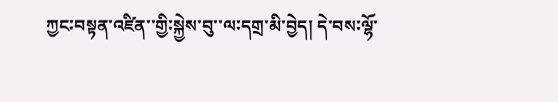ཀྱང࿒བསྟན་འཛིན་་གྱི࿒སྐྱེས་བུ་་ལ࿒དགྲ་མི་བྱེད། དེ་བས࿒ལྷོ་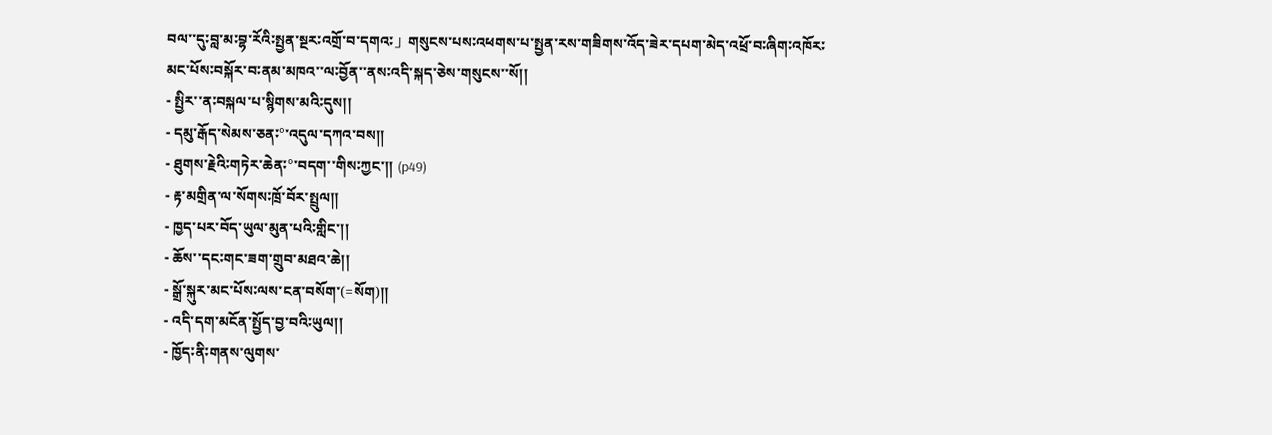བལ་་དུ࿒བླ་མ࿒བྷ་རོའི࿒སྤྱན་སྔར࿒འགྲོ་བ་དགའ࿒」གསུངས་པས࿒འཕགས་པ་སྤྱན་རས་གཟིགས་འོད་ཟེར་དཔག་མེད་འཕྲོ་བ࿒ཞིག࿒འཁོར࿒མང་པོས࿒བསྐོར་བ࿒ནམ་མཁའ་་ལ࿒བྱོན་་ནས࿒འདི་སྐད་ཅེས་གསུངས་་སོ།།
- སྤྱིར་་ན࿒བསྐལ་པ་སྙིགས་མའི࿒དུས།།
- དམུ་རྒོད་སེམས་ཅན࿒°་འདུལ་དཀའ་བས།།
- ཐུགས་རྗེའི࿒གཏེར་ཆེན࿒°་བདག་་གིས࿒ཀྱང་།། (p49)
- རྟ་མགྲིན་ལ་སོགས࿒ཁྲོ་བོར་སྤྲུལ།།
- ཁྱད་པར་བོད་ཡུལ་མུན་པའི࿒གླིང་།།
- ཆོས་་དང࿒གང་ཟག་གྲུབ་མཐའ་ཆེ།།
- སྒྲོ་སྐུར་མང་པོས࿒ལས་ངན་བསོག་(=སོག)།།
- འདི་དག་མངོན་སྤྱོད་བྱ་བའི࿒ཡུལ།།
- ཁྱོད࿒ནི࿒གནས་ལུགས་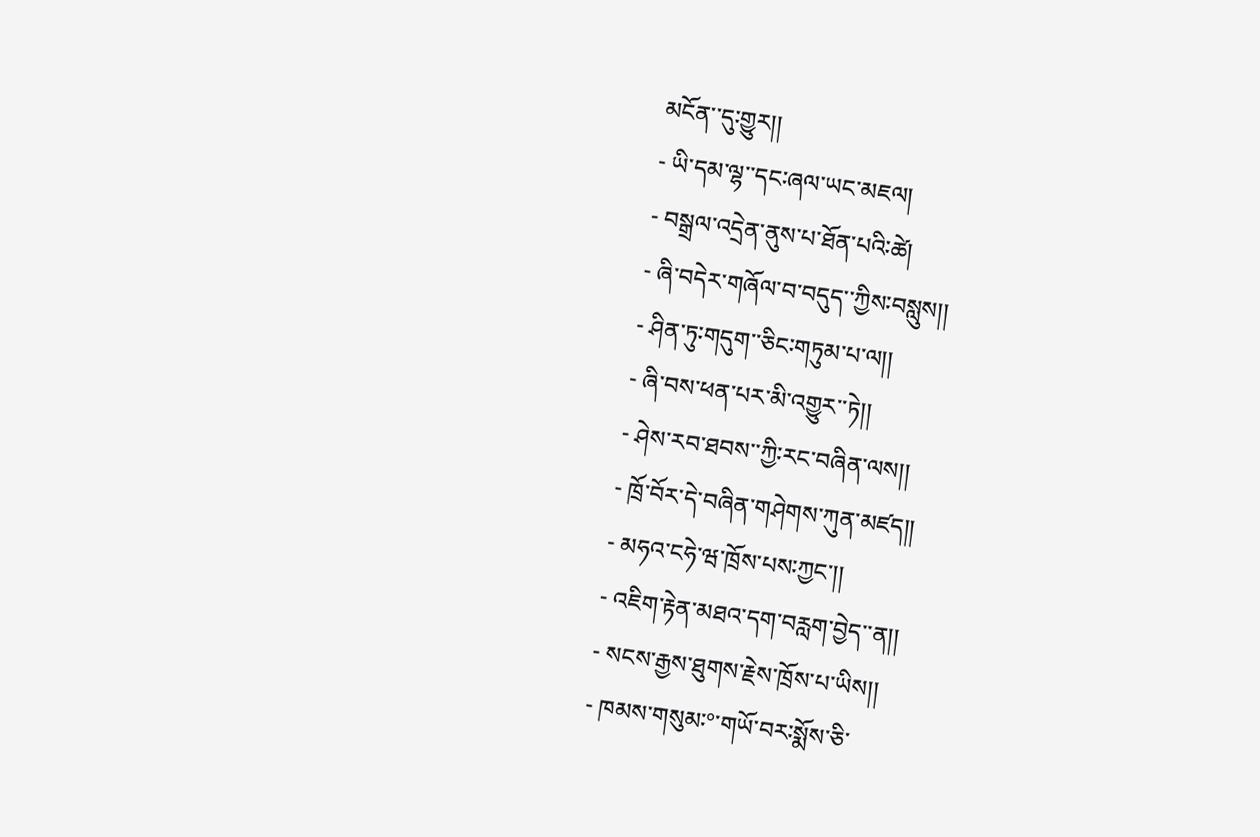མངོན་་དུ࿒གྱུར།།
- ཡི་དམ་ལྷ་་དང࿒ཞལ་ཡང་མཇལ།
- བསྒྲལ་འདྲེན་ནུས་པ་ཐོན་པའི࿒ཚེ།
- ཞི་བདེར་གཞོལ་བ་བདུད་་ཀྱིས࿒བསླུས།།
- ཤིན་ཏུ࿒གདུག་་ཅིང࿒གཏུམ་པ་ལ།།
- ཞི་བས་ཕན་པར་མི་འགྱུར་་ཏེ།།
- ཤེས་རབ་ཐབས་་ཀྱི࿒རང་བཞིན་ལས།།
- ཁྲོ་བོར་དེ་བཞིན་གཤེགས་ཀུན་མཛད།།
- མཧའ་ངཧེ་ཝ་ཁྲོས་པས࿒ཀྱང་།།
- འཇིག་རྟེན་མཐའ་དག་བརླག་བྱེད་་ན།།
- སངས་རྒྱས་ཐུགས་རྗེས་ཁྲོས་པ་ཡིས།།
- ཁམས་གསུམ࿒°་གཡོ་བར࿒སྨོས་ཅི་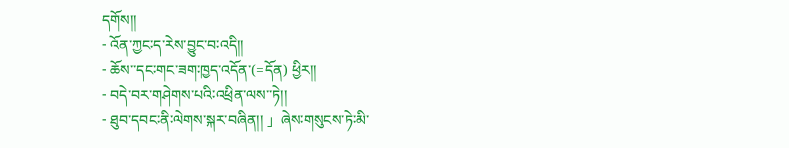དགོས།།
- འོན་ཀྱང࿒ད་རེས་བྱུང་བ࿒འདི།།
- ཆོས་་དང࿒གང་ཟག࿒ཁྱད་འདོན་(=དོན) ཕྱིར།།
- བདེ་བར་གཤེགས་པའི࿒འཕྲིན་ལས་་ཏེ།།
- ཐུབ་དབང࿒ནི࿒ལེགས་སྐར་བཞིན།། 」ཞེས࿒གསུངས་ཏེ࿒མི་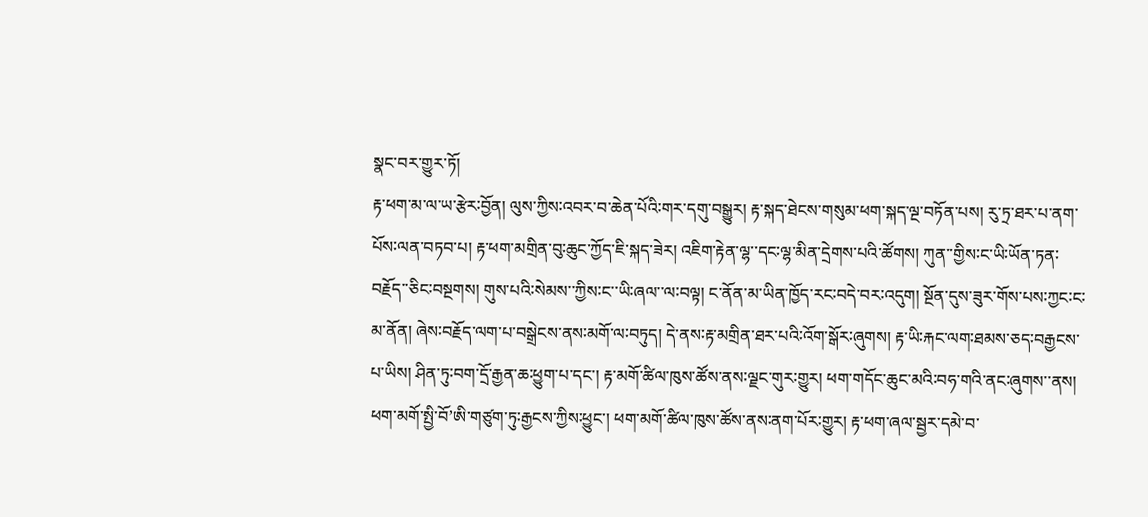སྣང་བར་གྱུར་ཏོ།
རྟ་ཕག་མ་ལ་ཡ་རྩེར࿒བྱོན། ལུས་ཀྱིས࿒འབར་བ་ཆེན་པོའི࿒གར་དགུ་བསྒྱུར། རྟ་སྐད་ཐེངས་གསུམ་ཕག་སྐད་ལྔ་བཏོན་པས། རུ་ཏྲ་ཐར་པ་ནག་པོས࿒ལན་བཏབ་པ། རྟ་ཕག་མགྲིན་བུ࿒ཆུང་ཀྱོད་ཇི་སྐད་ཟེར། འཇིག་རྟེན་ལྷ་་དང࿒ལྷ་མིན་དྲེགས་པའི་ཚོགས། ཀུན་་གྱིས࿒ང་ཡི࿒ཡོན་ཏན࿒བརྗོད་་ཅིང࿒བསྔགས། གུས་པའི࿒སེམས་་ཀྱིས࿒ང་་ཡི࿒ཞལ་་ལ࿒བལྟ། ང་ནོན་མ་ཡིན་ཁྱོད་རང࿒བདེ་བར࿒འདུག། སྔོན་དུས་ཟུར་གོས་པས࿒ཀྱང࿒ང࿒མ་ནོན། ཞེས࿒བརྗོད་ལག་པ་བསྒྲེངས་ནས࿒མགོ་ལ࿒བཏུད། དེ་ནས࿒རྟ་མགྲིན་ཐར་པའི࿒འོག་སྒོར࿒ཞུགས། རྟ་ཡི࿒རྐང་ལག࿒ཐམས་ཅད࿒བརྒྱངས་པ་ཡིས། ཤིན་ཏུ࿒བག་དྲོ་རྒྱན་ཆ࿒ཕྱུག་པ་དང་། རྟ་མགོ་ཚིལ་ཁུས་ཚོས་ནས࿒ལྗང་གུར࿒གྱུར། ཕག་གདོང་ཆུང་མའི࿒བཧ་གའི་ནང࿒ཞུགས་་ནས། ཕག་མགོ་སྤྱི་བོ’ཨི་གཙུག་ཏུ࿒རྒྱངས་ཀྱིས࿒ཕྱུང་། ཕག་མགོ་ཚིལ་ཁུས་ཚོས་ནས࿒ནག་པོར࿒གྱུར། རྟ་ཕག་ཞལ་སྦྱར་དམེ་བ་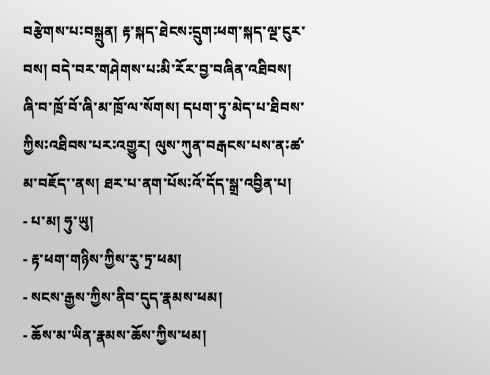བརྩེགས་པ࿒བསྐྲུན། རྟ་སྐད་ཐེངས࿒དྲུག࿒ཕག་སྐད་ལྔ་ངུར་བས། བདེ་བར་གཤེགས་པ࿒མི་རོར་བྱ་བཞིན་འཐིབས། ཞི་བ་ཁྲོ་བོ་ཞི་མ་ཁྲོ་ལ་སོགས། དཔག་ཏུ་མེད་པ་ཐིབས་ཀྱིས࿒འཐིབས་པར࿒འགྱུར། ལུས་ཀུན་བརྒངས་པས་ན࿒ཚ་མ་བཇོད་་ནས། ཐར་པ་ནག་པོས࿒འོ་དོད་སྒྲ་འབྱིན་པ།
- པ་མ། ཧུ་ཡུ།
- རྟ་ཕག་གཉིས་ཀྱིས་རུ་ཏྲ་ཕམ།
- སངས་རྒྱས་ཀྱིས་ནིབ་དུད་རྣམས་ཕམ།
- ཆོས་མ་ཡིན་རྣམས་ཆོས་ཀྱིས་ཕམ།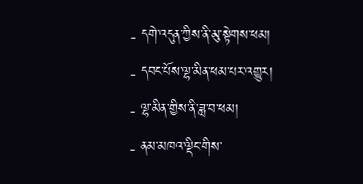- དགེ་འདུན་ཀྱིས་ནི་མུ་སྟེགས་ཕམ།
- དབང་པོས་ལྷ་མིན་ཕམ་པར་འགྱུར།
- ལྷ་མིན་གྱིས་ནི་ཟླ་བ་ཕམ།
- ནམ་མཁའ་ལྡིང་གིས་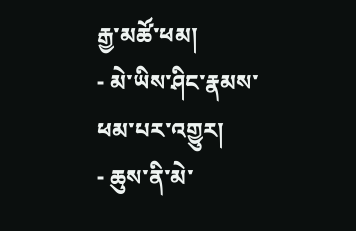རྒྱ་མཚོ་ཕམ།
- མེ་ཡིས་ཤིང་རྣམས་ཕམ་པར་འགྱུར།
- ཆུས་ནི་མེ་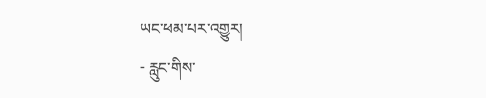ཡང་ཕམ་པར་འགྱུར།
- རླུང་གིས་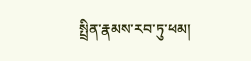སྤྲིན་རྣམས་རབ་ཏུ་ཕམ།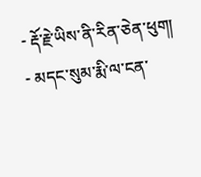- རྡོ་རྗེ་ཡིས་ནི་རིན་ཅེན་ཕུག།
- མདང་སུམ་རྨི་ལ་ངན་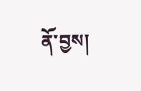ནོ་བྱས།